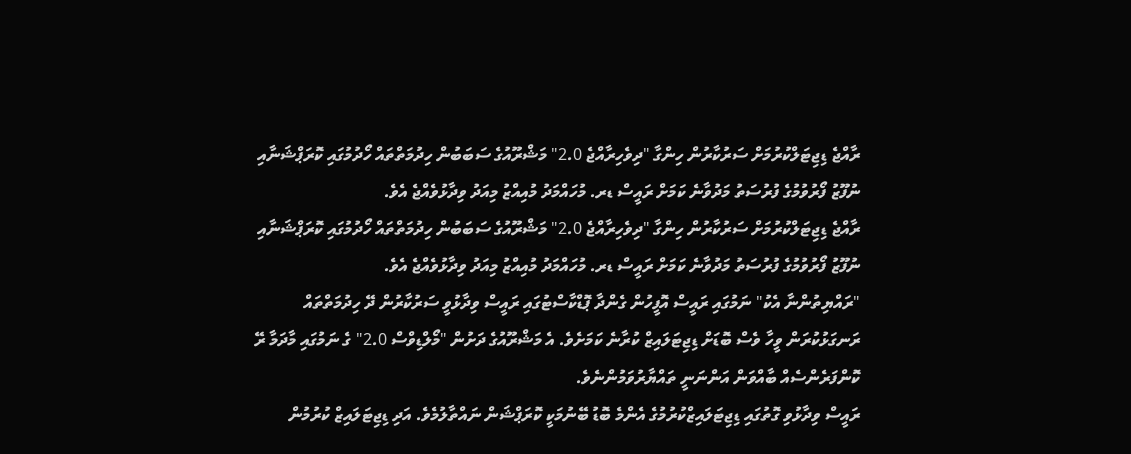ރާއްޖެ ޑިޖިޓަލްކުރުމަށް ސަރުކާރުން ހިންގާ "ދިވެހިރާއްޖެ 2.0" މަޝްރޫއުގެ ސަބަބުން ހިދުމަތްތައް ހޯދުމުގައި ކޮރަޕްޝަނާއި ނުފޫޒު ފޯރުވުމުގެ ފުރުސަތު މަދުވާނެ ކަމަށް ރައީސް ޑރ. މުހައްމަދު މުއިއްޒު މިއަދު ވިދާޅުވެއްޖެ އެވެ.
ރާއްޖެ ޑިޖިޓަލްކުރުމަށް ސަރުކާރުން ހިންގާ "ދިވެހިރާއްޖެ 2.0" މަޝްރޫއުގެ ސަބަބުން ހިދުމަތްތައް ހޯދުމުގައި ކޮރަޕްޝަނާއި ނުފޫޒު ފޯރުވުމުގެ ފުރުސަތު މަދުވާނެ ކަމަށް ރައީސް ޑރ. މުހައްމަދު މުއިއްޒު މިއަދު ވިދާޅުވެއްޖެ އެވެ.
"ރައްޔިތުންނާ އެކު" ނަމުގައި ރައީސް އޮފީހުން ގެންދާ ޕޮޑްކާސްޓުގައި ރައީސް ވިދާޅުވީ ސަރުކާރުން ދޭ ހިދުމަތްތައް ރަނގަޅުކުރަން ވީހާ ވެސް ބޮޑަށް ޑިޖިޓަލައިޒް ކުރާނެ ކަމަށެވެ. އެ މަޝްރޫއުގެ ދަށުން "މޯލްޑިވްސް 2.0" ގެ ނަމުގައި މާދަމާ ރޭ ކޮންފަރެންސެއް ބާއްވަން އަންނަނީ ތައްޔާރުވަމުންނެވެ.
ރައީސް ވިދާޅުވި ގޮތުގައި ޑިޖިޓަލައިޒްކުރުމުގެ އެންމެ ބޮޑު ބޭނުމަކީ ކޮރަޕްޝަން ނައްތާލުމެވެ. އަދި ޑިޖިޓަލައިޒް ކުރުމުން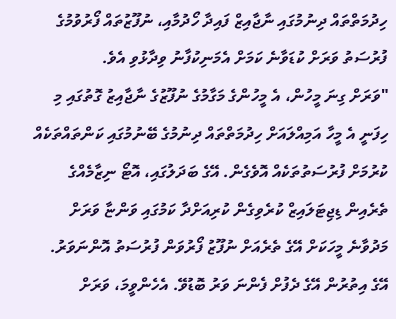ހިދުމަތްތައް ދިނުމުގައި ނާޖާއިޒް ފައިދާ ހޯދުމާއި، ނުފޫޒުތައް ފޯރުވުމުގެ ފުރުސަތު ވަރަށް ކުޑަވާނެ ކަމަށް އެމަނިކުފާނު ވިދާޅުވި އެވެ.
"ވަރަށް ގިނަ މީހުން، އެ މީހުންގެ މަގާމުގެ ނުފޫޒުގެ ނާޖާއިޒު ގޮތުގައި މި ހިފަނީ އެ މީހާ އަމިއްލައަށް ހިދުމަތްތައް ދިނުމުގެ ބޭނުމުގައި ކަންތައްތަކެއް ކުރުމަށް ފުރުސަތުތަކެއް އޮވެގެން. އޭގެ ބަދަލުގައި، އޮޓޯ ނިޒާމެއްގެ ތެރެއިން ޑިޖިޓަލައިޒް ކުރެވިގެން ކުރިއަށްދާ ކަމުގައި ވަންޏާ ވަރަށް މަދުވާނެ މީހަކަށް އޭގެ ތެރެއަށް ނުފޫޒު ފޯރުވަން ފުރުސަތު އޮންނަވަރު. އޭގެ އިތުރުން އޭގެ ދެފުށް ފެންނަ ވަރު ބޮޑުވޭ. އެހެންވީމަ، ވަރަށް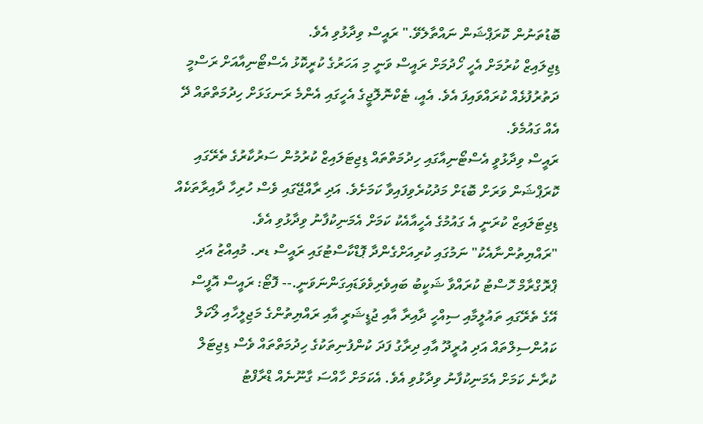ބޮޑުތަނުން ކޮރަޕްޝަން ނައްތާލެވޭ." ރައީސް ވިދާޅުވި އެވެ.
ޑިޖިލައިޒް ކުރުމަށް އެހީ ހޯދުމަށް ރައީސް ވަނީ މި އަހަރުގެ ކުރީކޮޅު އެސްޓޯނިއާއަށް ރަސްމީ ދަތުރުފުޅެއް ކުރައްވައިފަ އެވެ. އެއީ، ޓެކްނޮލޮޖީގެ އެހީގައި އެންމެ ރަނގަޅަށް ހިދުމަތްތައް ދޭ އެއް ގައުމެވެ.
ރައީސް ވިދާޅުވީ އެސްޓޯނިއާގައި ހިދުމަތްތައް ޑިޖިޓަލައިޒް ކުރުމުން ސަރުކާރުގެ ތެރޭގައި ކޮރަޕްޝަން ވަރަށް ބޮޑަށް މަދުކުރެވިފައިވާ ކަމަށެވެ. އަދި ރާއްޖޭގައި ވެސް ހުރިހާ ދާއިރާތަކެއް ޑިޖިޓަލައިޒް ކުރަނީ އެ ގައުމުގެ އެހީއާއެކު ކަމަށް އެމަނިކުފާނު ވިދާޅުވި އެވެ.
"ރައްޔިތުންނާއެކު" ނަމުގައި ކުރިއަށްގެންދާ ޕޮޑްކާސްޓުގައި ރައީސް ޑރ. މުއިއްޒު އަދި ޕްރޮގްރާމް ހޮސްޓު ކުރައްވާ ޝަކީބު ބައިވެރިވެވަޑައިގަންނަވަނީ.-- ފޮޓޯ: ރައީސް އޮފީސް
އޭގެ ތެރޭގައި ތައުލީމާއި ސިއްހީ ދާއިރާ އާއި ޖުޑީޝަރީ އާއި ރައްޔިތުންގެ މަޖިލީހާއި ލޯކަލް ކައުންސިލްތައް އަދި އުރީދޫ އާއި ދިރާގު ފަދަ ކުންފުނިތަކުގެ ހިދުމަތްތައް ވެސް ޑިޖިޓަލް ކުރާނެ ކަމަށް އެމަނިކުފާނު ވިދާޅުވި އެވެ. އެކަމަށް ހާއްސަ ގާނޫނެއް ޑްރާފްޓު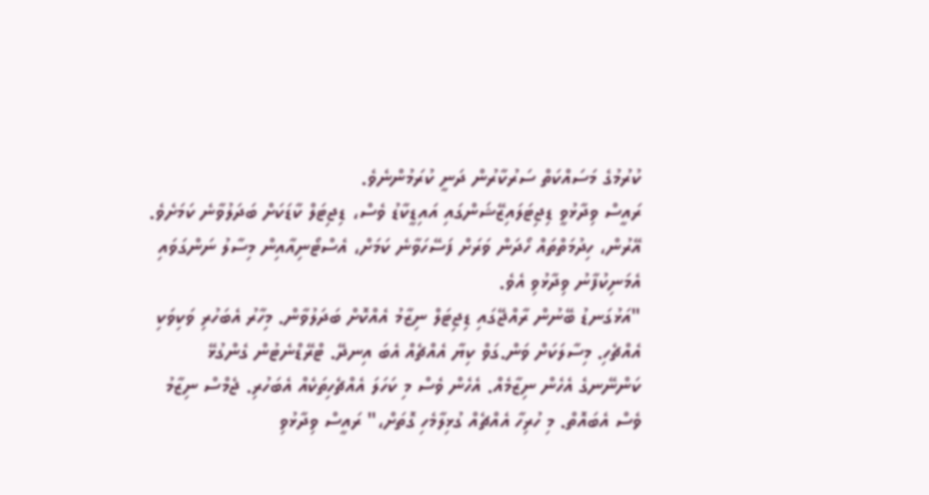ކުރުމުގެ މަސައްކަތް ސަރުކާރުން ދަނީ ކުރަމުންނެވެ.
ރައީސް ވިދާޅުވީ ޑިޖިޓަލައިޒޭޝަންގައި އައިޑީކާޑު ވެސް، ޑިޖިޓަލް ކާޑަކަށް ބަދަލުވާނެ ކަމަށެވެ. އޭރުން، ހިދުމަތްތައް ހޯދަން ވަރަށް ފަސޭހަވާނެ ކަމަށް، އެސްޓޯނިއާއިން މިސާލު ނަންގަވައި އެމަނިކުފާނު ވިދާޅުވި އެވެ.
"އަޅުގަނޑު ބޭނުން ރާއްޖޭގައި ޑިޖިޓަލް ނިޒާމު އެއްކޮށް ބަދަލުވާން. މިހާރު އެބަހުރި ވަކިވަކި އެއްޗެހި. މިސާލަކަށް ވަން.ގަވް ކިޔާ އެއްޗެއް އެބަ އިނދޭ. ޓްރޭޑްނެޓުން ގެންގުޅޭ ކަންނޭނގެ އެހެން ނިޒާމެއް. އެހެން ވެސް މި ކަހަލަ އެއްޗެހިތަކެއް އެބަހުރި. ޖެމްސް ނިޒާމު ވެސް އެބައޮތް. މި ހުރިހާ އެއްޗެއް ގުޅިލާމެހި ގޮތަށް،" ރައީސް ވިދާޅުވި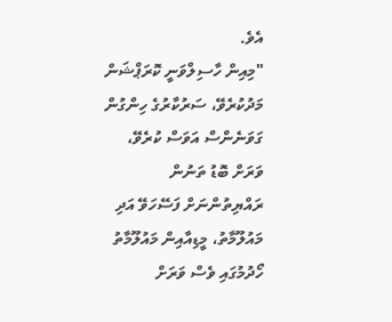އެވެ.
"މިއިން ހާސިލްވަނީ ކޮރަޕްޝަން މަދުކުރެވޭ، ސަރުކާރުގެ ހިންގުން ގަވަނެންސް އަވަސް ކުރެވޭ، ވަރަށް ބޮޑު ތަނުން ރައްޔިތުންނަށް ފަސޭހަވޭ އަދި މައުލޫމާތު، މީޑިއާއިން މައުލޫމާތު ހޯދުމުގައި ވެސް ވަރަށް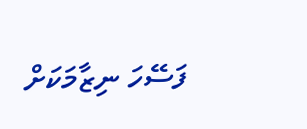ފަސޭހަ ނިޒާމަކަށް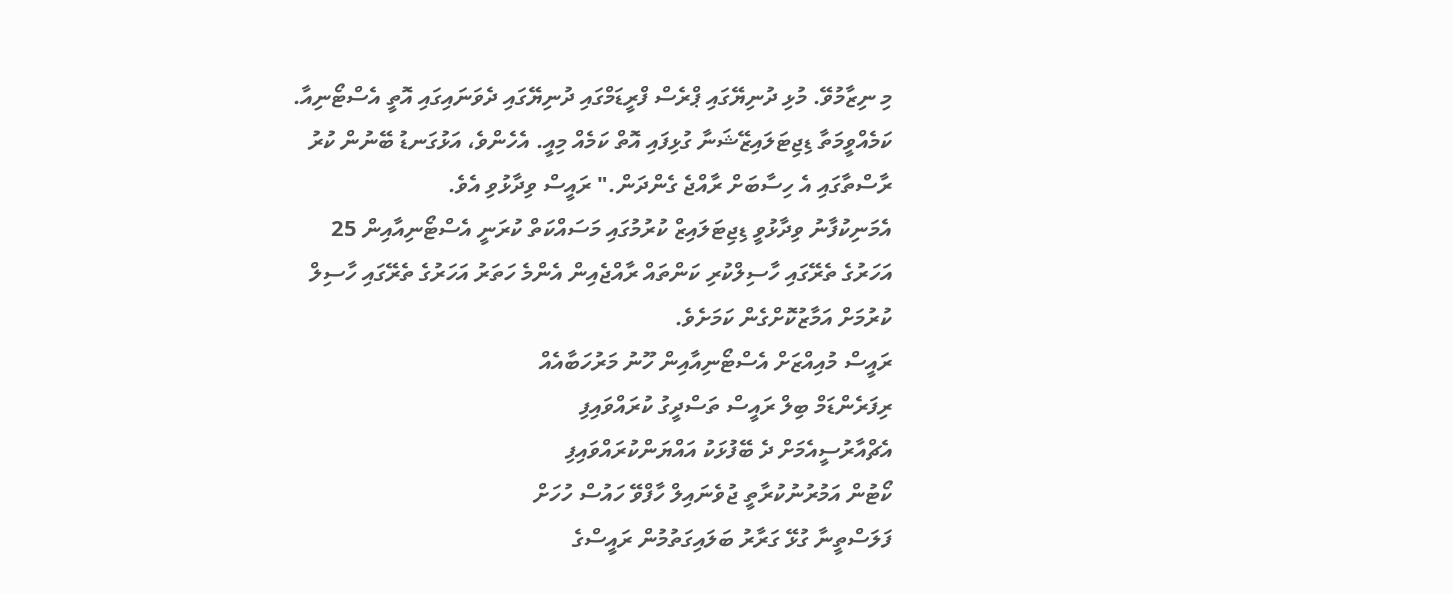މި ނިޒާމުވޭ. މުޅި ދުނިޔޭގައި ޕްރެސް ފްރީޑަމްގައި ދުނިޔޭގައި ދެވަނައިގައި އޮތީ އެސްޓޯނިއާ. ކަމެއްވީމަތާ ޑިޖިޓަލައިޒޭޝަނާ ގުޅިފައި އޮތް ކަމެއް މިއީ. އެހެންވެ، އަޅުގަނޑު ބޭނުން ކުރު ރާސްތާގައި އެ ހިސާބަށް ރާއްޖެ ގެންދަން." ރައީސް ވިދާޅުވި އެވެ.
އެމަނިކުފާނު ވިދާޅުވީ ޑިޖިޓަލައިޒް ކުރުމުގައި މަސައްކަތް ކުރަނީ އެސްޓޯނިއާއިން 25 އަހަރުގެ ތެރޭގައި ހާސިލްކުރި ކަންތައް ރާއްޖެއިން އެންމެ ހަތަރު އަހަރުގެ ތެރޭގައި ހާސިލް ކުރުމަށް އަމާޒުކޮށްގެން ކަމަށެވެ.
ރައީސް މުއިއްޒަށް އެސްޓޯނިއާއިން ހޫނު މަރުހަބާއެއް
ރިފަރެންޑަމް ބިލް ރައީސް ތަސްދީގު ކުރައްވައިފި
އެޗްއާރުސީއެމަށް ދެ ބޭފުޅަކު އައްޔަންކުރައްވައިފި
ކޯޓުން އަމުރުނުކުރާތީ ޖުވެނައިލް ހާފްވޭ ހައުސް ހުހަށް
ފަލަސްތީނާ ގުޅޭ ގަރާރު ބަލައިގަތުމުން ރައީސްގެ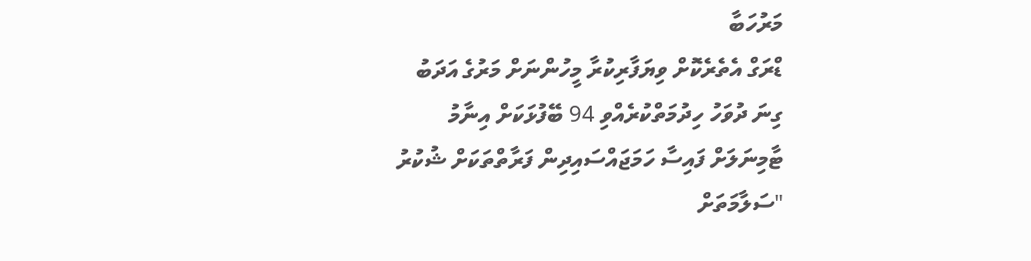މަރުހަބާ
ޑްރަގް އެތެރެކޮށް ވިޔަފާރިކުރާ މީހުންނަށް މަރުގެ އަދަބު
ގިނަ ދުވަހު ހިދުމަތްކުރެއްވި 94 ބޭފުޅަކަށް އިނާމު
ޓާމިނަލަށް ފައިސާ ހަމަޖައްސައިދިން ފަރާތްތަކަށް ޝުކުރު
"ސަލާމަތަށް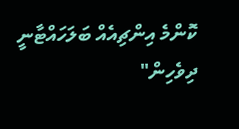ކޮންމެ އިންޗިއެއް ބަލަހައްޓާނީ ދިވެހިން"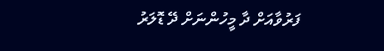ފަރުވާއަށް ދާ މީހުންނަށް ދޭ ޑޮލަރު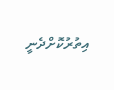އިތުރުކޮށްދެނީ